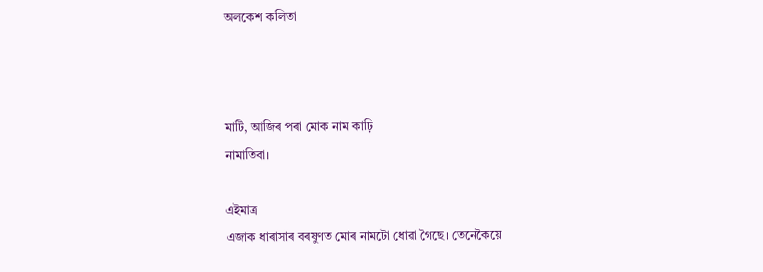অলকেশ কলিতা



মাটি, আজিৰ পৰা মোক নাম কাঢ়ি
নামাতিবা।

এইমাত্ৰ
এজাক ধাৰাসাৰ বৰষুণত মোৰ নামটো ধোৱা গৈছে। তেনেকৈয়ে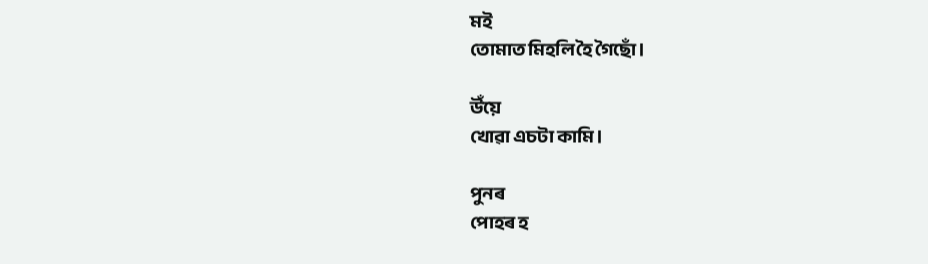মই
তোমাত মিহলি হৈ গৈছোঁ।

উঁয়ে
খোৱা এচটা কামি।

পুনৰ
পোহৰ হ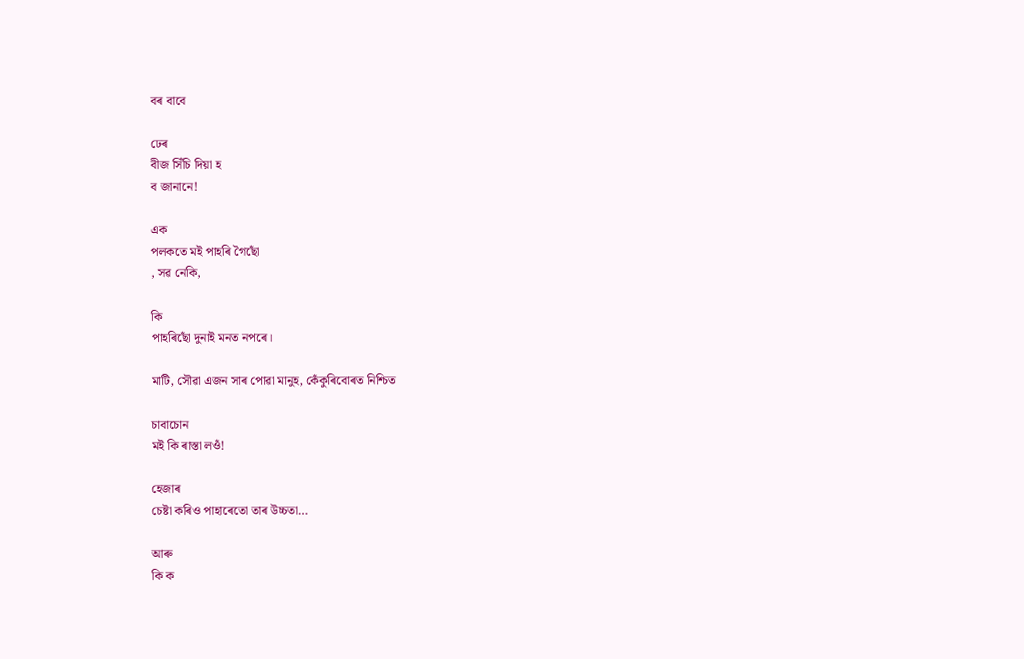বৰ বাবে

ঢেৰ
বীজ সিঁচি দিয়া হ
ব জানানে!

এক
পলকতে মই পাহৰি গৈছোঁ
, সৱ নেকি,

কি
পাহৰিছোঁ দুনাই মনত নপৰে।

মাটি, সৌৱা এজন সাৰ পোৱা মানুহ, কেঁকুৰিবোৰত নিশ্চিত

চাবাচোন
মই কি ৰাস্তা লওঁ!

হেজাৰ
চেষ্টা কৰিও পাহাৰেতো তাৰ উচ্চতা…

আৰু
কি ক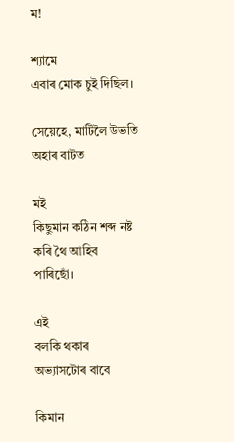ম!

শ্যামে
এবাৰ মোক চুই দিছিল।

সেয়েহে, মাটিলৈ উভতি অহাৰ বাটত

মই
কিছুমান কঠিন শব্দ নষ্ট কৰি থৈ আহিব পাৰিছোঁ।

এই
বলকি থকাৰ অভ্যাসটোৰ বাবে

কিমান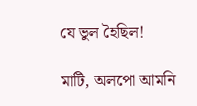যে ভুল হৈছিল!

মাটি, অলপো আমনি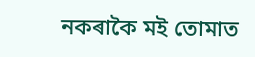নকৰাকৈ মই তোমাত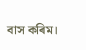বাস কৰিম।